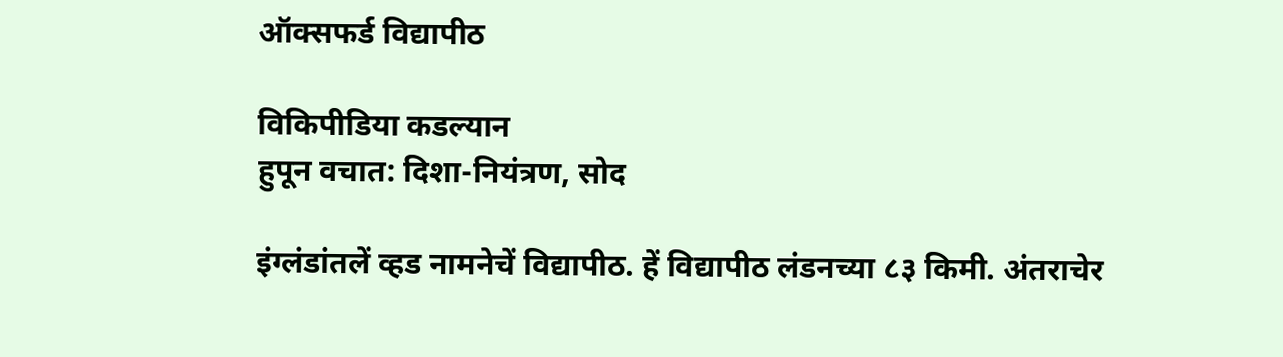ऑक्सफर्ड विद्यापीठ

विकिपीडिया कडल्यान
हुपून वचात: दिशा-नियंत्रण, सोद

इंग्लंडांतलें व्हड नामनेचें विद्यापीठ. हें विद्यापीठ लंडनच्या ८३ किमी. अंतराचेर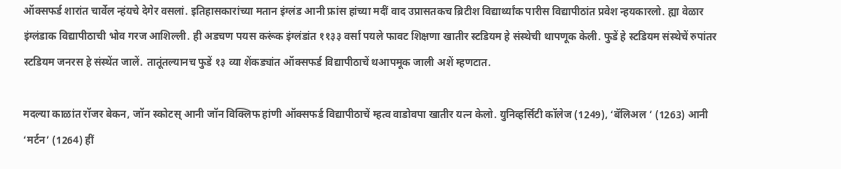ऑक्सफर्ड शारांत चार्वेल न्हंयचे देगेर वसलां. इतिहासकारांच्या मतान इंग्लंड आनी फ्रांस हांच्या मदीं वाद उप्रासतकच ब्रिटीश विद्यार्थ्यांक पारीस विद्यापीठांत प्रवेश न्हयकारलो. ह्या वेळार इंग्लंडाक विद्यापीठाची भोव गरज आशिल्ली. ही अडचण पयस करूंक इंग्लंडांत ११३३ वर्सा पयले फावट शिक्षणा खातीर स्टडियम हे संस्थेची थापणूक केली. फुडें हे स्टडियम संस्थेचें रुपांतर स्टडियम जनरस हे संस्थेंत जालें. तातूंतल्यानच फुडें १३ व्या शेंकड्यांत ऑक्सफर्ड विद्यापीठाचें थआपमूक जाली अशें म्हणटात.

मदल्या काळांत रॉजर बेकन, जॉन स्कोटस् आनी जॉन विक्लिफ हांणी ऑक्सफर्ड विद्यापीठाचें म्हत्व वाडोवपा खातीर यत्न केलो. युनिव्हर्सिटी कॉलेज (1249), ‘बॅलिअल ’ (1263) आनी ‘मर्टन’ (1264) हीं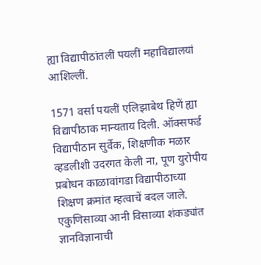ह्या विद्यापीठांतलीं पयलीं महाविद्यालयां आशिल्लीं.

1571 वर्सा पयलीं एलिझाबेथ हिणें ह्या विद्यापीठाक मान्यताय दिली. ऑक्सफर्ड विद्यापीठान सुर्वेक, शिक्षणीक मळार व्हडलीशी उदरगत केली ना, पूण युरोपीय प्रबोधन काळावांगडा विद्यापीठाच्या शिक्षण क्रमांत म्हत्वाचें बदल जाले. एकुणिसाव्या आनी विसाव्या शंकड्यांत ज्ञानविज्ञानाची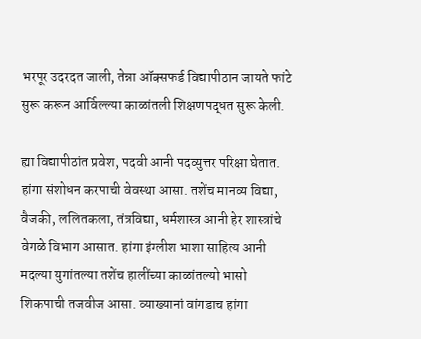भरपूर उदरदत जाली, तेन्ना ऑक्सफर्ड विद्यापीठान जायते फांटे सुरू करून आर्विल्ल्या काळांतली शिक्षणपद्धत सुरू केली.

ह्या विद्यापीठांत प्रवेश, पदवी आनी पदव्युत्तर परिक्षा घेतात. हांगा संशोधन करपाची वेवस्था आसा. तशेंच मानव्य विद्या, वैजकी, ललितकला, तंत्रविद्या, धर्मशास्त्र आनी हेर शास्त्रांचे वेगळे विभाग आसात. हांगा इंग्लीश भाशा साहित्य आनी मदल्या युगांतल्या तशेंच हालींच्या काळांतल्यो भासो शिकपाची तजवीज आसा. व्याख्यानां वांगडाच हांगा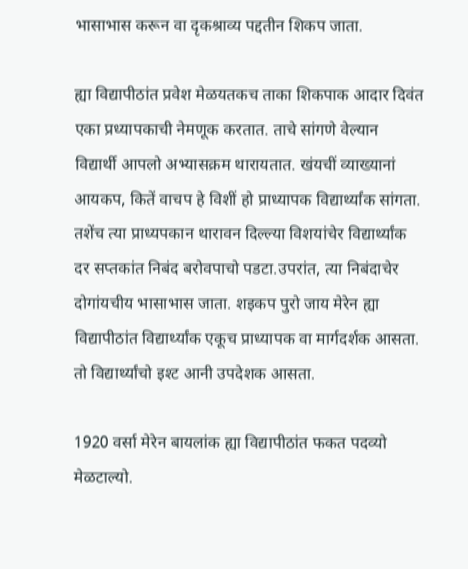भासाभास करून वा दृकश्राव्य पद्दतीन शिकप जाता.

ह्या विद्यापीठांत प्रवेश मेळयतकच ताका शिकपाक आदार दिवंत एका प्रध्यापकाची नेमणूक करतात. ताचे सांगणे वेल्यान विद्यार्थी आपलो अभ्यासक्रम थारायतात. खंयचीं व्याख्यानां आयकप, कितें वाचप हे विशीं हो प्राध्यापक विद्यार्थ्यांक सांगता. तशेंच त्या प्राध्यपकान थारावन दिल्ल्या विशयांचेर विद्यार्थ्यांक दर सप्तकांत निबंद बरोवपाचो पडटा.उपरांत, त्या निबंदाचेर दोगांयचीय भासाभास जाता. शइकप पुरो जाय मेरेन ह्या विद्यापीठांत विद्यार्थ्यांक एकूच प्राध्यापक वा मार्गदर्शक आसता. तो विद्यार्थ्यांचो इश्ट आनी उपदेशक आसता.

1920 वर्सा मेरेन बायलांक ह्या विद्यापीठांत फकत पदव्यो मेळटाल्यो.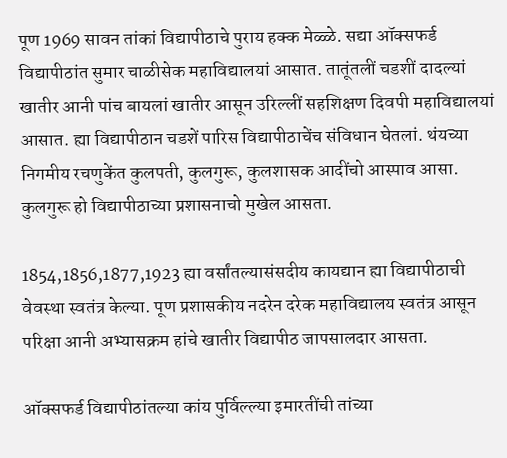पूण 1969 सावन तांकां विद्यापीठाचे पुराय हक्क मेळ्ळे. सद्या ऑक्सफर्ड विद्यापीठांत सुमार चाळीसेक महाविद्यालयां आसात. तातूंतलीं चडशीं दादल्यां खातीर आनी पांच बायलां खातीर आसून उरिल्लीं सहशिक्षण दिवपी महाविद्यालयां आसात. ह्या विद्यापीठान चडशें पारिस विद्यापीठाचेंच संविधान घेतलां. थंयच्या निगमीय रचणुकेंत कुलपती, कुलगुरू, कुलशासक आदींचो आस्पाव आसा. कुलगुरू हो विद्यापीठाच्या प्रशासनाचो मुखेल आसता.

1854,1856,1877,1923 ह्या वर्सांतल्यासंसदीय कायद्यान ह्या विद्यापीठाची वेवस्था स्वतंत्र केल्या. पूण प्रशासकीय नदरेन दरेक महाविद्यालय स्वतंत्र आसून परिक्षा आनी अभ्यासक्रम हांचे खातीर विद्यापीठ जापसालदार आसता.

ऑक्सफर्ड विद्यापीठांतल्या कांय पुर्विल्ल्या इमारतींची तांच्या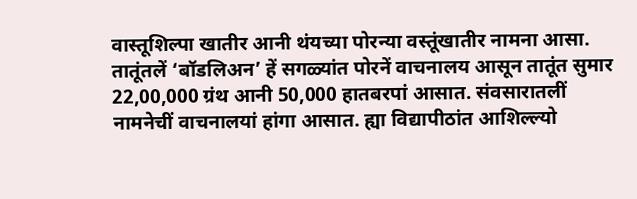वास्तूशिल्पा खातीर आनी थंयच्या पोरन्या वस्तूंखातीर नामना आसा. तातूंतलें ‘बॉडलिअन’ हें सगळ्यांत पोरनें वाचनालय आसून तातूंत सुमार 22,00,000 ग्रंथ आनी 50,000 हातबरपां आसात. संवसारातलीं नामनेचीं वाचनालयां हांगा आसात. ह्या विद्यापीठांत आशिल्ल्यो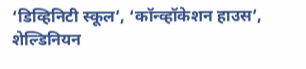‘डिव्हिनिटी स्कूल’, ‘कॉन्व्हॉकेशन हाउस’, शेल्डिनियन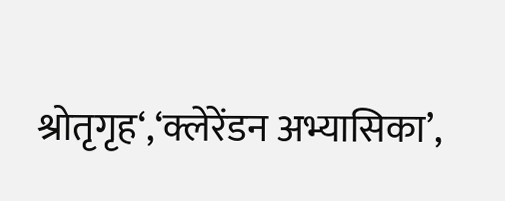श्रोतृगृह‘,‘क्लेरेंडन अभ्यासिका’,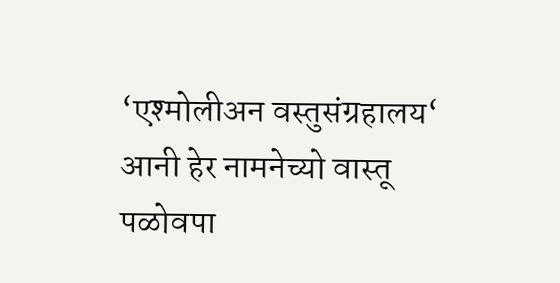‘एश्मोलीअन वस्तुसंग्रहालय‘ आनी हेर नामनेच्यो वास्तू पळोवपा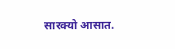सारक्यो आसात.